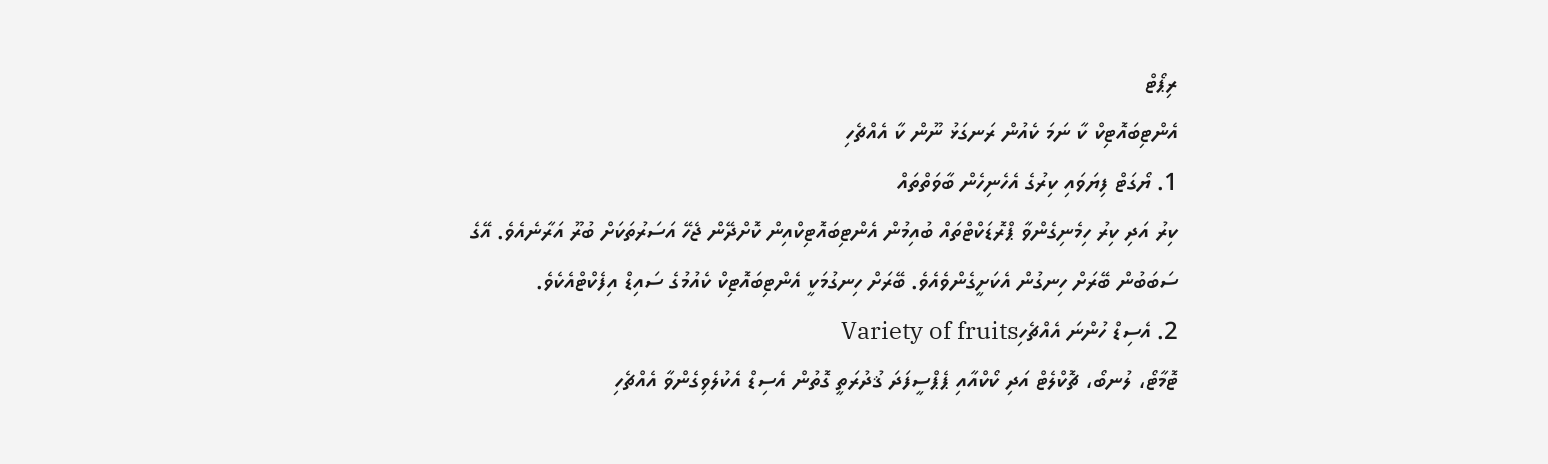ރިޕޯޓް
އެންޓިބައޮޓިކް ކާ ނަމަ ކެއުން ރަނގަޅު ނޫން ކާ އެއްޗެހި
1. ޔޯގަޓް ފިޔަވައި ކިރުގެ އެހެނިހެން ބާވަތްތައް
ކިރު އަދި ކިރު ހިމެނިގެންވާ ޕްރޮޑަކްޓްތައް ބުއިމުން އެންޓިބައޮޓިކްއިން ކޮށްދޭން ޖެހޭ އަސަރުތަކަށް ބުރޫ އަރާނެއެވެ. އޭގެ ސަބަބުން ބޭރަށް ހިނގުން އެކަށީގެންވެއެވެ. ބޭރަށް ހިނގުމަކީ އެންޓިބައޮޓިކް ކެއުމުގެ ސައިޑް އިފެކްޓްއެކެވެ.
2. އެސިޑް ހުންނަ އެއްޗެހިVariety of fruits
ޓޮމާޓޯ، ލުނބޯ، ޗޮކްލެޓް އަދި ކޯކްއާއި ޕެޕްސީފަދަ ޤުދުރަތީ ގޮތުން އެސިޑް އެކުލެވިގެންވާ އެއްޗެހި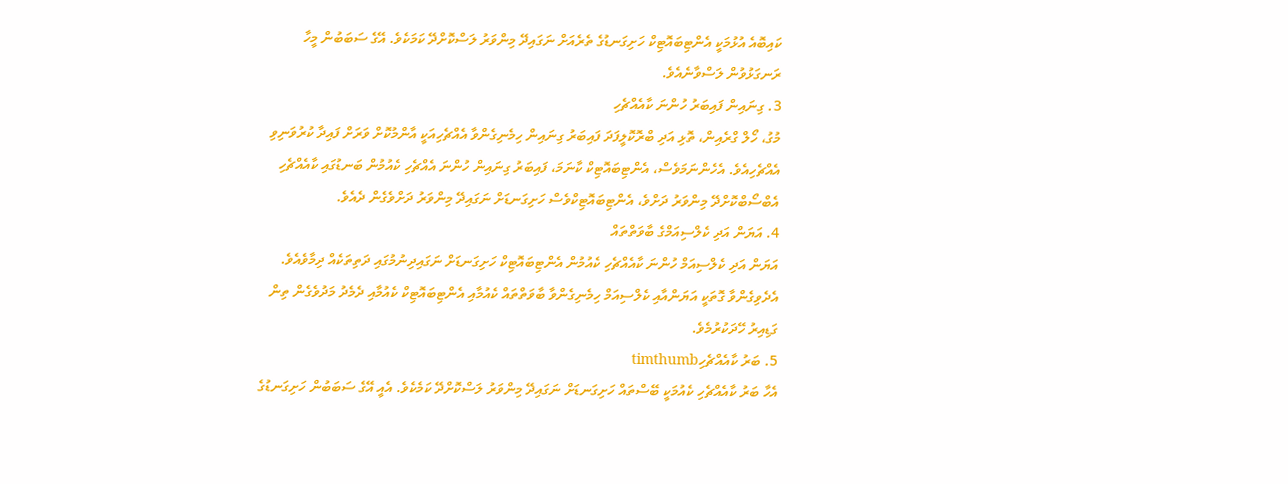ކައިބޮއެ އުޅުމަކީ އެންޓިބައޮޓިކް ހަށިގަނޑުގެ ތެރެއަށް ނަގައިދޭ މިންވަރު ލަސްކޮށްދޭ ކަމަކެވެ. އޭގެ ސަބަބުން މީހާ ރަނގަޅުވުން ލަސްވާނެއެވެ.
3. ގިނައިން ފައިބަރު ހުންނަ ކާއެއްޗެހި
މުގު، ހޯލް ގްރެއިން، ތޮޅި އަދި ބްރޮކޮލީފަދަ ފައިބަރު ގިނައިން ހިމެނިގެންވާ އެއްޗެހިއަކީ އާންމުކޮށް ވަރަށް ފައިދާ ކުރުވަނިވި އެއްޗެހިއެވެ. އެހެންނަމަވެސް، އެންޓިބައޮޓިކް ކާނަމަ، ފައިބަރު ގިނައިން ހުންނަ އެއްޗެހި ކެއުމުން ބަނޑުގައި ކާއެއްޗެހި އެބްސޯބްކޮށްދޭ މިންވަރު ދަށްވެ، އެންޓިބައޮޓިކްވެސް ހަށިގަނޑަށް ނަގައިދޭ މިންވަރު ދަށްވެގެން ދެއެވެ.
4. އަޔަން އަދި ކެލްސިއަމްގެ ބާވަތްތައް
އަޔަން އަދި ކެލްސިއަމް ހުންނަ ކާއެއްޗެހި ކެއުމުން އެންޓިބައޮޓިކް ހަށިގަނޑަށް ނަގައިދިނުމުގައި ދަތިތަކެއް ދިމާވެއެވެ. އެދެވިގެންވާ ގޮތަކީ އަޔަންއާއި ކެލްސިއަމް ހިމެނިގެންވާ ބާވަތްތައް ކެއުމާއި އެންޓިބައޮޓިކް ކެއުމާއި ދެމެދު މަދުވެގެން ތިން ގަޑިއިރު ހޭދަކުރުމެވެ.
5. ބަރު ކާއެއްޗެހިtimthumb
އެހާ ބަރު ކާއެއްޗެހި ކެއުމަކީ ބޭސްތައް ހަށިގަނޑަށް ނަގައިދޭ މިންވަރު ލަސްކޮށްދޭ ކަމެކެވެ. އެއީ އޭގެ ސަބަބުން ހަށިގަނޑުގެ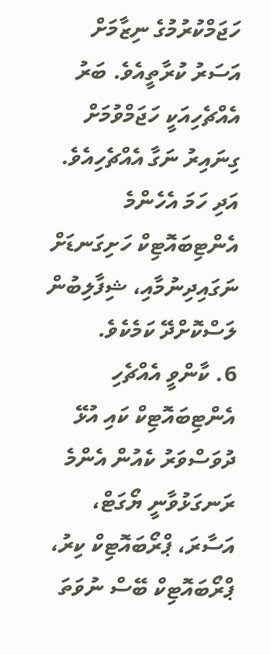ހަޖަމްކުރުމުގެ ނިޒާމަށް އަސަރު ކުރާތީއެވެ. ބަރު އެއްޗެހިއަކީ ހަޖަމްވުމަށް ގިނައިރު ނަގާ އެއްޗެހިއެވެ. އަދި ހަމަ އެހެންމެ އެންޓިބައޮޓިކް ހަށިގަނޑަށް ނަގައިދިނުމާއި، ޝިފާލިބުން ލަސްކޮށްދޭ ކަމެކެވެ.
6. ކާންވީ އެއްޗެހި
އެންޓިބައޮޓިކް ކައި އުޅޭ ދުވަސްވަރު ކެއުން އެންމެ ރަނގަޅުވާނީ ޔޯގަޓް، އަސާރަ، ޕްރޯބައޮޓިކް ކިރު، ޕްރޯބައޮޓިކް ބޭސް ނުވަތަ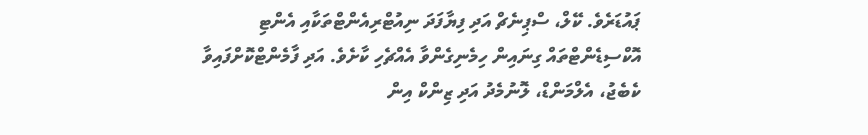ޕައުޑަރެވެ. ކޭލް، ސްޕިނެޗް އަދި ފިޔާފަދަ ނިއުޓްރިއެންޓްތަކާއި އެންޓި އޮކްސިޑެންޓްތައް ގިނައިން ހިމެނިގެންވާ އެއްޗެހި ކާށެވެ. އަދި ފާމެންޓްކޮށްފައިވާ ކެބެޖު، އެލްމަންޑް، ލޮނުމެދު އަދި ޒިންކް އިން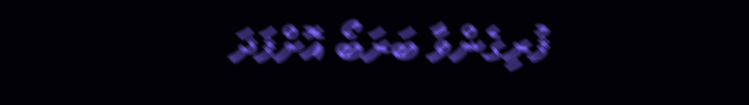ފުރިގެންވާ ބަރަބޯ އޮށްފަދަ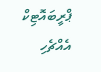ޕްރީބައޮޓިކް އެއްޗެހި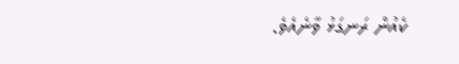ކެއުން ރަނގަޅު ވާނެއެވެ.